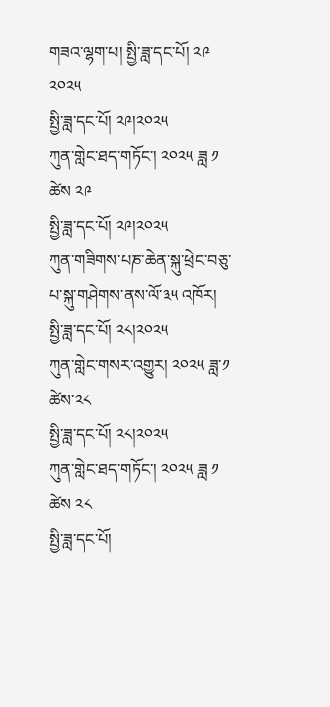གཟའ་ལྷག་པ། སྤྱི་ཟླ་དང་པོ། ༢༩ ༢༠༢༥
སྤྱི་ཟླ་དང་པོ། ༢༩།༢༠༢༥
ཀུན་གླེང་ཐད་གཏོང་། ༢༠༢༥ ཟླ ༡ ཚེས ༢༩
སྤྱི་ཟླ་དང་པོ། ༢༩།༢༠༢༥
ཀུན་གཟིགས་པཎ་ཆེན་སྐུ་ཕྲེང་བཅུ་པ་སྐུ་གཤེགས་ནས་ལོ་༣༥ འཁོར།
སྤྱི་ཟླ་དང་པོ། ༢༨།༢༠༢༥
ཀུན་གླེང་གསར་འགྱུར། ༢༠༢༥ ཟླ་༡ ཚེས་༢༨
སྤྱི་ཟླ་དང་པོ། ༢༨།༢༠༢༥
ཀུན་གླེང་ཐད་གཏོང་། ༢༠༢༥ ཟླ ༡ ཚེས ༢༨
སྤྱི་ཟླ་དང་པོ།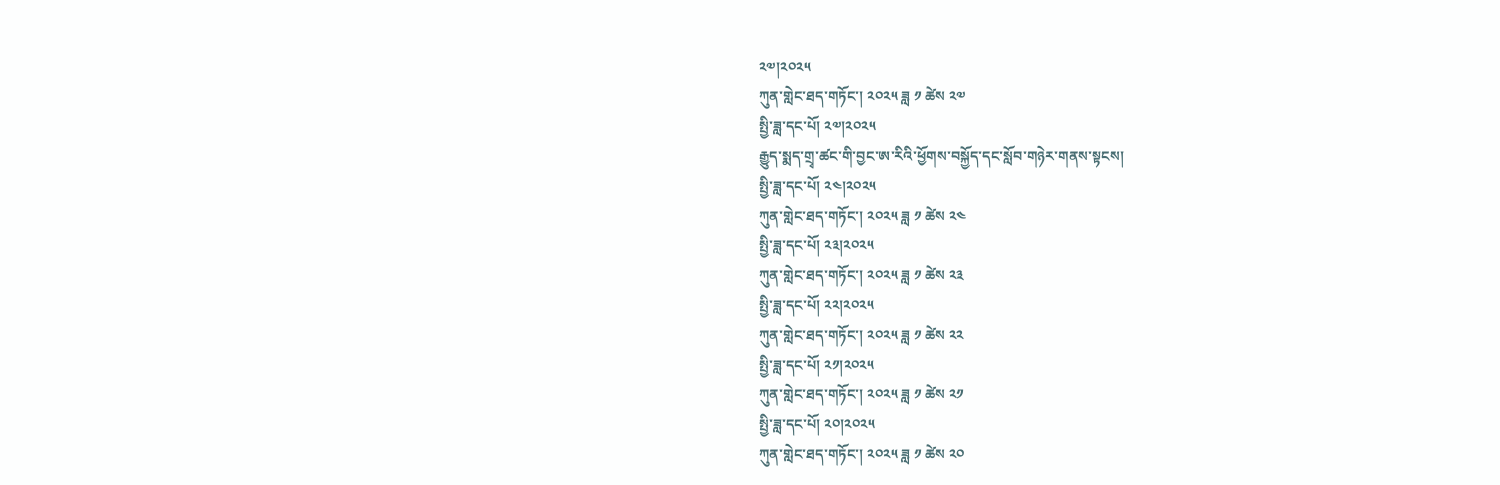༢༧།༢༠༢༥
ཀུན་གླེང་ཐད་གཏོང་། ༢༠༢༥ ཟླ ༡ ཚེས ༢༧
སྤྱི་ཟླ་དང་པོ། ༢༧།༢༠༢༥
རྒྱུད་སྨད་གྲྭ་ཚང་གི་བྱང་ཨ་རིའི་ཕྱོགས་བསྐྱོད་དང་སློབ་གཉེར་གནས་སྟངས།
སྤྱི་ཟླ་དང་པོ། ༢༤།༢༠༢༥
ཀུན་གླེང་ཐད་གཏོང་། ༢༠༢༥ ཟླ ༡ ཚེས ༢༤
སྤྱི་ཟླ་དང་པོ། ༢༣།༢༠༢༥
ཀུན་གླེང་ཐད་གཏོང་། ༢༠༢༥ ཟླ ༡ ཚེས ༢༣
སྤྱི་ཟླ་དང་པོ། ༢༢།༢༠༢༥
ཀུན་གླེང་ཐད་གཏོང་། ༢༠༢༥ ཟླ ༡ ཚེས ༢༢
སྤྱི་ཟླ་དང་པོ། ༢༡།༢༠༢༥
ཀུན་གླེང་ཐད་གཏོང་། ༢༠༢༥ ཟླ ༡ ཚེས ༢༡
སྤྱི་ཟླ་དང་པོ། ༢༠།༢༠༢༥
ཀུན་གླེང་ཐད་གཏོང་། ༢༠༢༥ ཟླ ༡ ཚེས ༢༠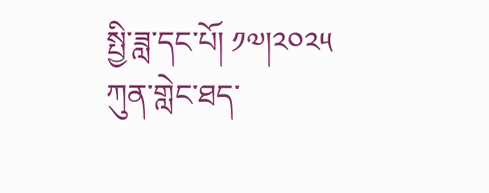སྤྱི་ཟླ་དང་པོ། ༡༧།༢༠༢༥
ཀུན་གླེང་ཐད་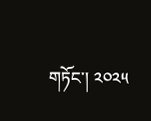གཏོང་། ༢༠༢༥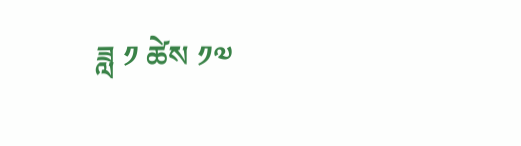ཟླ ༡ ཚེས ༡༧